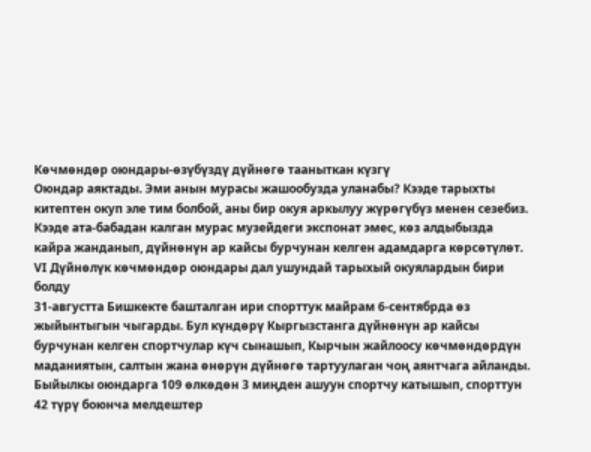Көчмөндөр оюндары-өзүбүздү дүйнөгө тааныткан күзгү
Оюндар аяктады. Эми анын мурасы жашообузда уланабы? Кээде тарыхты китептен окуп эле тим болбой, аны бир окуя аркылуу жүрөгүбүз менен сезебиз. Кээде ата-бабадан калган мурас музейдеги экспонат эмес, көз алдыбызда кайра жанданып, дүйнөнүн ар кайсы бурчунан келген адамдарга көрсөтүлөт.
VI Дүйнөлүк көчмөндөр оюндары дал ушундай тарыхый окуялардын бири болду
31-августта Бишкекте башталган ири спорттук майрам 6-сентябрда өз жыйынтыгын чыгарды. Бул күндөрү Кыргызстанга дүйнөнүн ар кайсы бурчунан келген спортчулар күч сынашып, Кырчын жайлоосу көчмөндөрдүн маданиятын, салтын жана өнөрүн дүйнөгө тартуулаган чоң аянтчага айланды. Быйылкы оюндарга 109 өлкөдөн 3 миңден ашуун спортчу катышып, спорттун 42 түрү боюнча мелдештер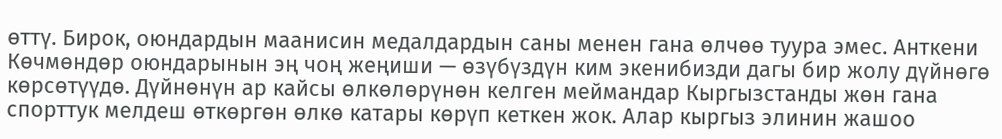өттү. Бирок, оюндардын маанисин медалдардын саны менен гана өлчөө туура эмес. Анткени Көчмөндөр оюндарынын эң чоң жеңиши — өзүбүздүн ким экенибизди дагы бир жолу дүйнөгө көрсөтүүдө. Дүйнөнүн ар кайсы өлкөлөрүнөн келген меймандар Кыргызстанды жөн гана спорттук мелдеш өткөргөн өлкө катары көрүп кеткен жок. Алар кыргыз элинин жашоо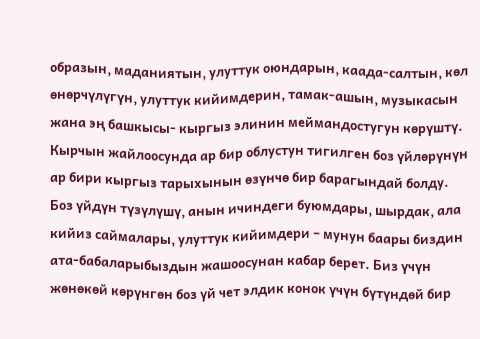образын, маданиятын, улуттук оюндарын, каада-салтын, көл өнөрчүлүгүн, улуттук кийимдерин, тамак-ашын, музыкасын жана эң башкысы- кыргыз элинин меймандостугун көрүштү. Кырчын жайлоосунда ар бир облустун тигилген боз үйлөрүнүн ар бири кыргыз тарыхынын өзүнчө бир барагындай болду. Боз үйдүн түзүлүшү, анын ичиндеги буюмдары, шырдак, ала кийиз саймалары, улуттук кийимдери – мунун баары биздин ата-бабаларыбыздын жашоосунан кабар берет. Биз үчүн жөнөкөй көрүнгөн боз үй чет элдик конок үчүн бүтүндөй бир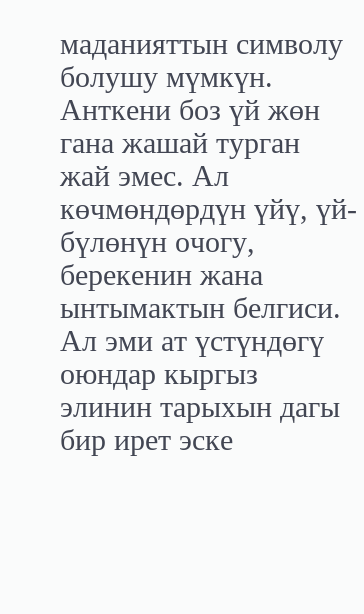маданияттын символу болушу мүмкүн. Анткени боз үй жөн гана жашай турган жай эмес. Ал көчмөндөрдүн үйү, үй-бүлөнүн очогу, берекенин жана ынтымактын белгиси. Ал эми ат үстүндөгү оюндар кыргыз элинин тарыхын дагы бир ирет эске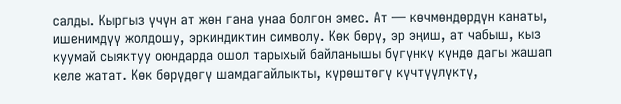салды. Кыргыз үчүн ат жөн гана унаа болгон эмес. Ат — көчмөндөрдүн канаты, ишенимдүү жолдошу, эркиндиктин символу. Көк бөрү, эр эңиш, ат чабыш, кыз куумай сыяктуу оюндарда ошол тарыхый байланышы бүгүнкү күндө дагы жашап келе жатат. Көк бөрүдөгү шамдагайлыкты, күрөштөгү күчтүүлүктү,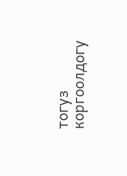тогуз коргоолдогу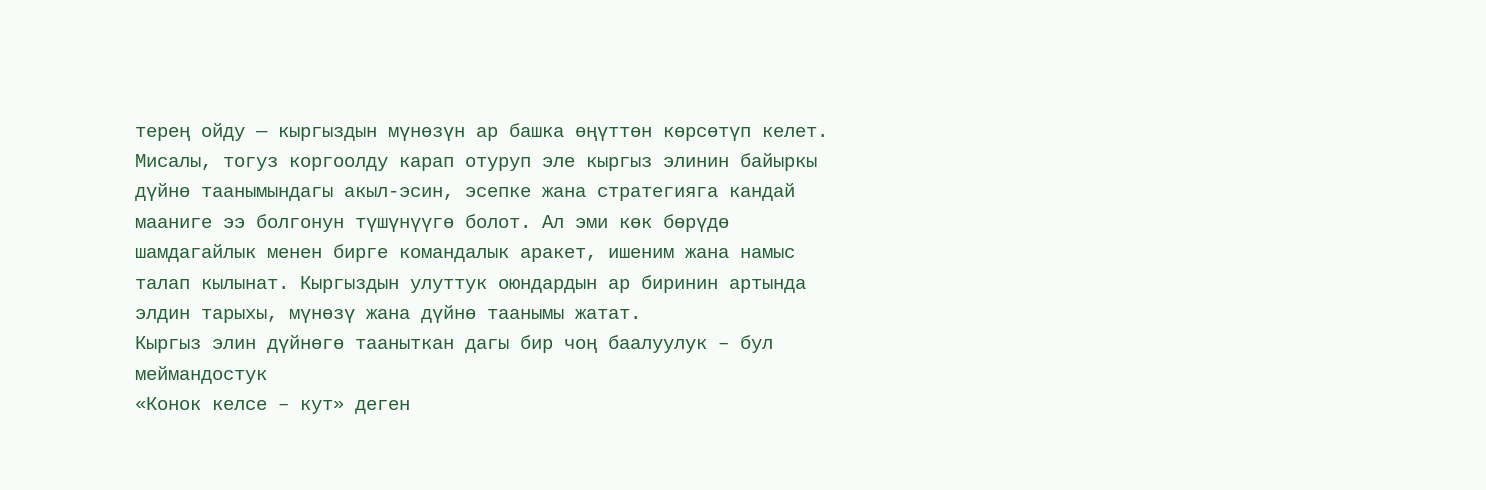терең ойду — кыргыздын мүнөзүн ар башка өңүттөн көрсөтүп келет. Мисалы, тогуз коргоолду карап отуруп эле кыргыз элинин байыркы дүйнө таанымындагы акыл-эсин, эсепке жана стратегияга кандай мааниге ээ болгонун түшүнүүгө болот. Ал эми көк бөрүдө шамдагайлык менен бирге командалык аракет, ишеним жана намыс талап кылынат. Кыргыздын улуттук оюндардын ар биринин артында элдин тарыхы, мүнөзү жана дүйнө таанымы жатат.
Кыргыз элин дүйнөгө тааныткан дагы бир чоң баалуулук – бул меймандостук
«Конок келсе – кут» деген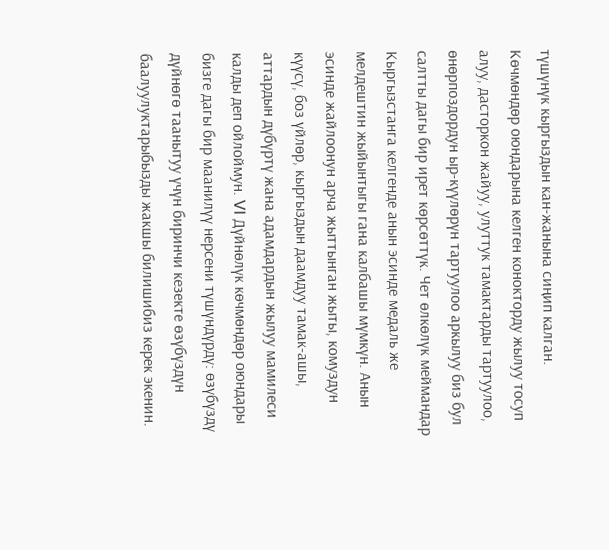түшүнүк кыргыздын кан-жанына сиңип калган. Көчмөндөр оюндарына келген конокторду жылуу тосуп алуу, дасторкон жайуу, улуттук тамактарды тартуулоо, өнөрпоздордун ыр-күүлөрүн тартуулоо аркылуу биз бул салтты дагы бир ирет көрсөттүк. Чет өлкөлүк меймандар Кыргызстанга келгенде анын эсинде медаль же мелдештин жыйынтыгы гана калбашы мүмкүн. Анын эсинде жайлоонун арча жыттынган жыты, комуздун күүсү, боз үйлөр, кыргыздын даамдуу тамак-ашы, аттардын дүбүртү жана адамдардын жылуу мамилеси калды деп ойлоймун. VI Дүйнөлүк көчмөндөр оюндары бизге дагы бир маанилүү нерсени түшүндүрдү: өзүбүздү дүйнөгө таанытуу үчүн биринчи кезекте өзүбүздүн баалуулуктарыбызды жакшы билишибиз керек экенин.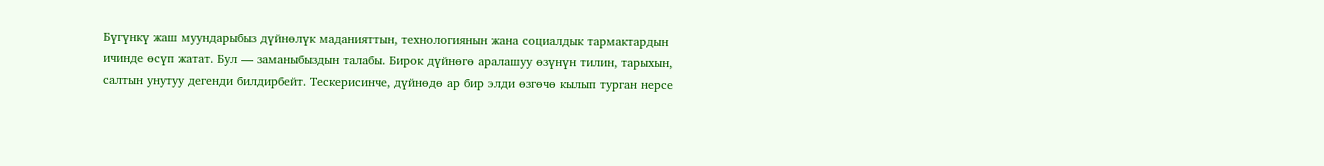Бүгүнкү жаш муундарыбыз дүйнөлүк маданияттын, технологиянын жана социалдык тармактардын ичинде өсүп жатат. Бул — заманыбыздын талабы. Бирок дүйнөгө аралашуу өзүнүн тилин, тарыхын, салтын унутуу дегенди билдирбейт. Тескерисинче, дүйнөдө ар бир элди өзгөчө кылып турган нерсе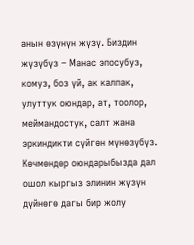анын өзүнүн жүзү. Биздин жүзүбүз – Манас эпосубуз, комуз, боз үй, ак калпак, улуттук оюндар, ат, тоолор, меймандостук, салт жана эркиндикти сүйгөн мүнөзүбүз. Көчмөндөр оюндарыбызда дал ошол кыргыз элинин жүзүн дүйнөгө дагы бир жолу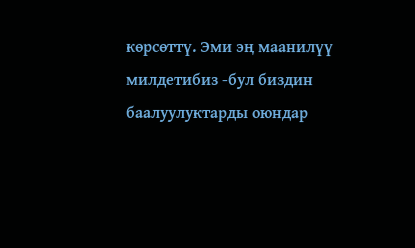көрсөттү. Эми эң маанилүү милдетибиз -бул биздин баалуулуктарды оюндар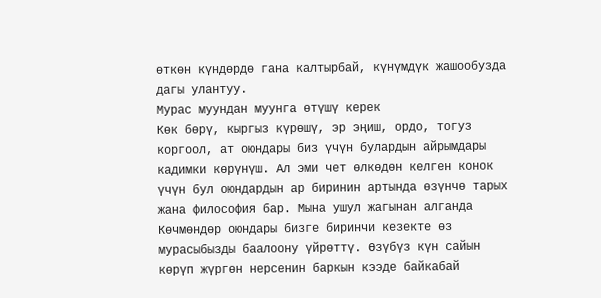өткөн күндөрдө гана калтырбай, күнүмдүк жашообузда дагы улантуу.
Мурас муундан муунга өтүшү керек
Көк бөрү, кыргыз күрөшү, эр эңиш, ордо, тогуз коргоол, ат оюндары биз үчүн булардын айрымдары кадимки көрүнүш. Ал эми чет өлкөдөн келген конок үчүн бул оюндардын ар биринин артында өзүнчө тарых жана философия бар. Мына ушул жагынан алганда Көчмөндөр оюндары бизге биринчи кезекте өз мурасыбызды баалоону үйрөттү. Өзүбүз күн сайын көрүп жүргөн нерсенин баркын кээде байкабай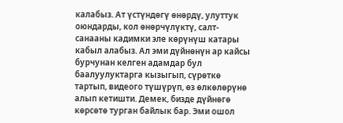калабыз. Ат үстүндөгү өнөрдү, улуттук оюндарды, кол өнөрчүлүктү, салт-санааны кадимки эле көрүнүш катары кабыл алабыз. Ал эми дүйнөнүн ар кайсы бурчунан келген адамдар бул баалуулуктарга кызыгып, сүрөткө тартып, видеого түшүрүп, өз өлкөлөрүнө алып кетишти. Демек, бизде дүйнөгө көрсөтө турган байлык бар. Эми ошол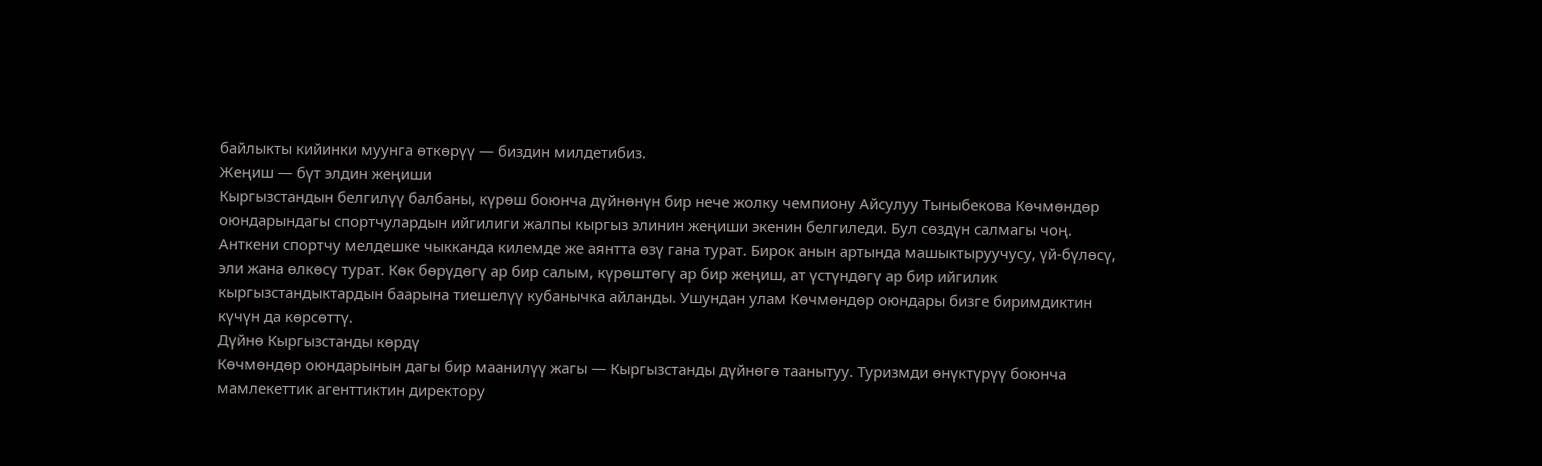байлыкты кийинки муунга өткөрүү — биздин милдетибиз.
Жеңиш — бүт элдин жеңиши
Кыргызстандын белгилүү балбаны, күрөш боюнча дүйнөнүн бир нече жолку чемпиону Айсулуу Тыныбекова Көчмөндөр оюндарындагы спортчулардын ийгилиги жалпы кыргыз элинин жеңиши экенин белгиледи. Бул сөздүн салмагы чоң. Анткени спортчу мелдешке чыкканда килемде же аянтта өзү гана турат. Бирок анын артында машыктыруучусу, үй-бүлөсү, эли жана өлкөсү турат. Көк бөрүдөгү ар бир салым, күрөштөгү ар бир жеңиш, ат үстүндөгү ар бир ийгилик кыргызстандыктардын баарына тиешелүү кубанычка айланды. Ушундан улам Көчмөндөр оюндары бизге биримдиктин күчүн да көрсөттү.
Дүйнө Кыргызстанды көрдү
Көчмөндөр оюндарынын дагы бир маанилүү жагы — Кыргызстанды дүйнөгө таанытуу. Туризмди өнүктүрүү боюнча мамлекеттик агенттиктин директору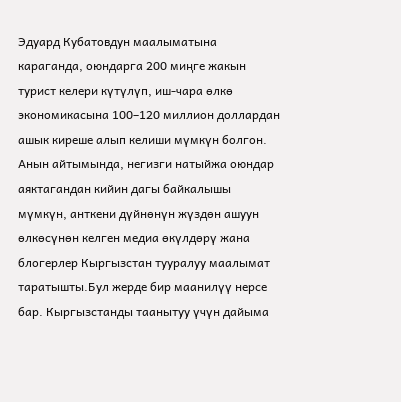Эдуард Кубатовдун маалыматына караганда, оюндарга 200 миңге жакын турист келери күтүлүп, иш-чара өлкө экономикасына 100–120 миллион доллардан ашык киреше алып келиши мүмкүн болгон. Анын айтымында, негизги натыйжа оюндар аяктагандан кийин дагы байкалышы мүмкүн, анткени дүйнөнүн жүздөн ашуун өлкөсүнөн келген медиа өкүлдөрү жана блогерлер Кыргызстан тууралуу маалымат таратышты.Бул жерде бир маанилүү нерсе бар. Кыргызстанды таанытуу үчүн дайыма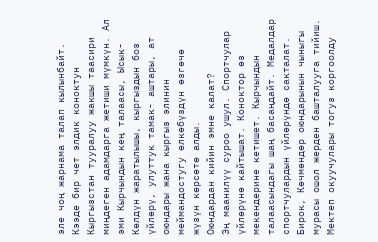эле чоң жарнама талап кылынбайт. Кээде бир чет элдик коноктун Кыргызстан тууралуу жакшы таасири миңдеген адамдарга жетиши мүмкүн. Ал эми Кырчындын кең талаасы, Ысык-Көлдүн жаратылышы, кыргыздын боз үйлөрү, улуттук тамак- аштары, ат оюндары жана кыргыз элинин меймандостугу өлкөбүздүн өзгөчө жүзүн көрсөтө алды.
Оюндардан кийин эмне калат?
Эң маанилүү суроо ушул. Спортчулар үйлөрүнө кайтышат. Коноктор өз мекендерине кетишет. Кырчындын талаасындагы шаң басаңдайт. Медалдар спортчулардын үйлөрүндө сакталат. Бирок, Көчмөндөр оюндарынын чыныгы мурасы ошол жерден башталууга тийиш. Мектеп окуучулары тогуз коргоолду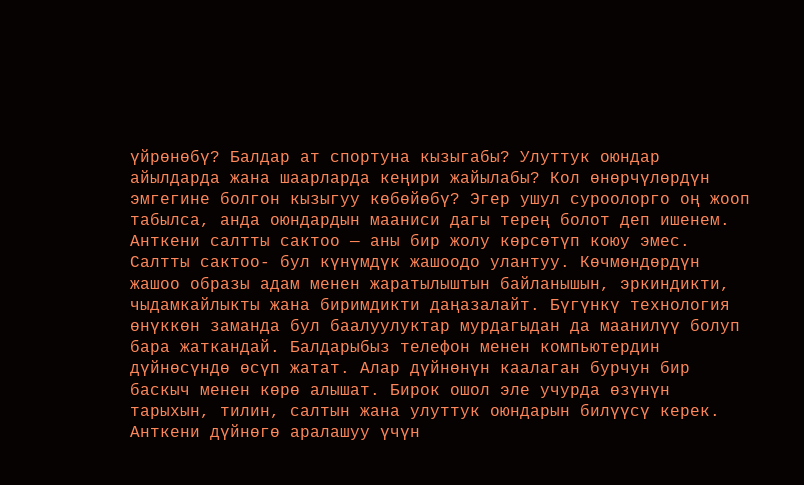үйрөнөбү? Балдар ат спортуна кызыгабы? Улуттук оюндар айылдарда жана шаарларда кеңири жайылабы? Кол өнөрчүлөрдүн эмгегине болгон кызыгуу көбөйөбү? Эгер ушул суроолорго оң жооп табылса, анда оюндардын мааниси дагы терең болот деп ишенем. Анткени салтты сактоо — аны бир жолу көрсөтүп коюу эмес. Салтты сактоо- бул күнүмдүк жашоодо улантуу. Көчмөндөрдүн жашоо образы адам менен жаратылыштын байланышын, эркиндикти, чыдамкайлыкты жана биримдикти даңазалайт. Бүгүнкү технология өнүккөн заманда бул баалуулуктар мурдагыдан да маанилүү болуп бара жаткандай. Балдарыбыз телефон менен компьютердин дүйнөсүндө өсүп жатат. Алар дүйнөнүн каалаган бурчун бир баскыч менен көрө алышат. Бирок ошол эле учурда өзүнүн тарыхын, тилин, салтын жана улуттук оюндарын билүүсү керек. Анткени дүйнөгө аралашуу үчүн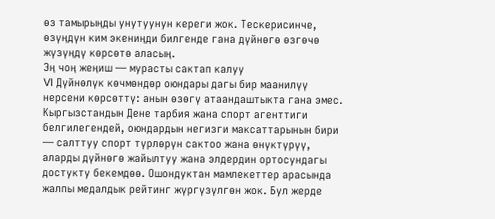өз тамырыңды унутуунун кереги жок. Тескерисинче, өзүңдүн ким экениңди билгенде гана дүйнөгө өзгөчө жүзүңдү көрсөтө аласың.
Эң чоң жеңиш — мурасты сактап калуу
VI Дүйнөлүк көчмөндөр оюндары дагы бир маанилүү нерсени көрсөттү: анын өзөгү атаандаштыкта гана эмес. Кыргызстандын Дене тарбия жана спорт агенттиги белгилегендей, оюндардын негизги максаттарынын бири — салттуу спорт түрлөрүн сактоо жана өнүктүрүү, аларды дүйнөгө жайылтуу жана элдердин ортосундагы достукту бекемдөө. Ошондуктан мамлекеттер арасында жалпы медалдык рейтинг жүргүзүлгөн жок. Бул жерде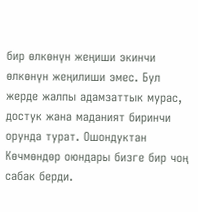бир өлкөнүн жеңиши экинчи өлкөнүн жеңилиши эмес. Бул жерде жалпы адамзаттык мурас, достук жана маданият биринчи орунда турат. Ошондуктан Көчмөндөр оюндары бизге бир чоң сабак берди.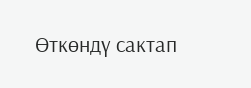Өткөндү сактап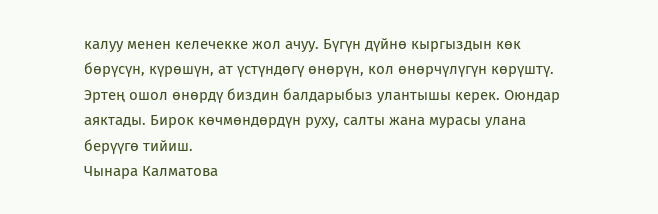калуу менен келечекке жол ачуу. Бүгүн дүйнө кыргыздын көк бөрүсүн, күрөшүн, ат үстүндөгү өнөрүн, кол өнөрчүлүгүн көрүштү. Эртең ошол өнөрдү биздин балдарыбыз улантышы керек. Оюндар аяктады. Бирок көчмөндөрдүн руху, салты жана мурасы улана берүүгө тийиш.
Чынара Калматова